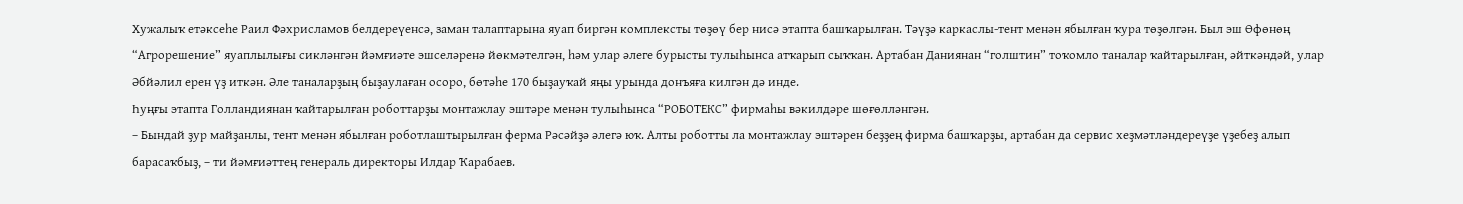Хужалыҡ етәксеһе Раил Фәхрисламов белдереүенсә, заман талаптарына яуап биргән комплексты төҙөү бер нисә этапта башҡарылған. Тәүҙә каркаслы-тент менән ябылған ҡура төҙөлгән. Был эш Өфөнөң “Агрорешение” яуаплылығы сикләнгән йәмғиәте эшселәренә йөкмәтелгән, һәм улар әлеге бурысты тулыһынса атҡарып сыҡҡан. Артабан Даниянан “голштин” тоҡомло таналар ҡайтарылған, әйткәндәй, улар Әбйәлил ерен үҙ иткән. Әле таналарҙың быҙаулаған осоро, бөтәһе 170 быҙауҡай яңы урында донъяға килгән дә инде.
Һуңғы этапта Голландиянан ҡайтарылған роботтарҙы монтажлау эштәре менән тулыһынса “РОБОТЕКС” фирмаһы вәкилдәре шөғөлләнгән.
– Бындай ҙур майҙанлы, тент менән ябылған роботлаштырылған ферма Рәсәйҙә әлегә юҡ. Алты роботты ла монтажлау эштәрен беҙҙең фирма башҡарҙы, артабан да сервис хеҙмәтләндереүҙе үҙебеҙ алып барасаҡбыҙ, – ти йәмғиәттең генераль директоры Илдар Ҡарабаев.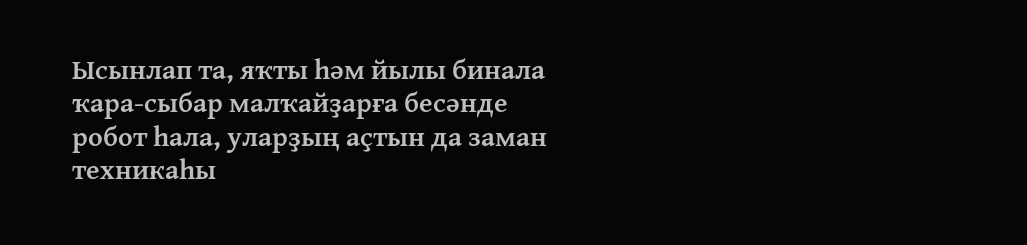Ысынлап та, яҡты һәм йылы бинала ҡара-сыбар малҡайҙарға бесәнде робот һала, уларҙың аҫтын да заман техникаһы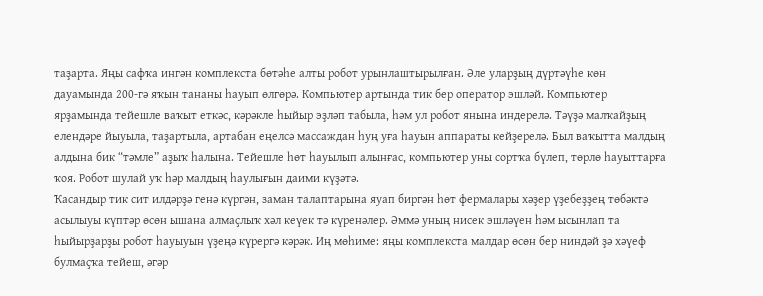таҙарта. Яңы сафҡа ингән комплекста бөтәһе алты робот урынлаштырылған. Әле уларҙың дүртәүһе көн дауамында 200-гә яҡын тананы һауып өлгөрә. Компьютер артында тик бер оператор эшләй. Компьютер ярҙамында тейешле ваҡыт еткәс, кәрәкле һыйыр эҙләп табыла, һәм ул робот янына индерелә. Тәүҙә малҡайҙың елендәре йыуыла, таҙартыла, артабан еңелсә массаждан һуң уға һауын аппараты кейҙерелә. Был ваҡытта малдың алдына бик “тәмле” аҙыҡ һалына. Тейешле һөт һауылып алынғас, компьютер уны сортҡа бүлеп, төрлө һауыттарға ҡоя. Робот шулай уҡ һәр малдың һаулығын даими күҙәтә.
Ҡасандыр тик сит илдәрҙә генә күргән, заман талаптарына яуап биргән һөт фермалары хәҙер үҙебеҙҙең төбәктә асылыуы күптәр өсөн ышана алмаҫлыҡ хәл кеүек тә күренәлер. Әммә уның нисек эшләүен һәм ысынлап та һыйырҙарҙы робот һауыуын үҙеңә күрергә кәрәк. Иң мөһиме: яңы комплекста малдар өсөн бер ниндәй ҙә хәүеф булмаҫҡа тейеш, әгәр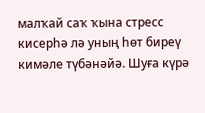малҡай саҡ ҡына стресс кисерһә лә уның һөт биреү кимәле түбәнәйә. Шуға күрә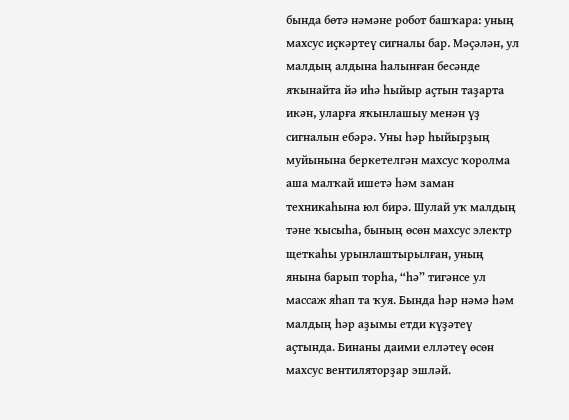бында бөтә нәмәне робот башҡара: уның махсус иҫкәртеү сигналы бар. Мәҫәлән, ул малдың алдына һалынған бесәнде яҡынайта йә иһә һыйыр аҫтын таҙарта икән, уларға яҡынлашыу менән үҙ сигналын ебәрә. Уны һәр һыйырҙың муйынына беркетелгән махсус ҡоролма аша малҡай ишетә һәм заман техникаһына юл бирә. Шулай уҡ малдың тәне ҡысыһа, бының өсөн махсус электр щеткаһы урынлаштырылған, уның янына барып торһа, “һә” тигәнсе ул массаж яһап та ҡуя. Бында һәр нәмә һәм малдың һәр аҙымы етди күҙәтеү аҫтында. Бинаны даими елләтеү өсөн махсус вентиляторҙар эшләй.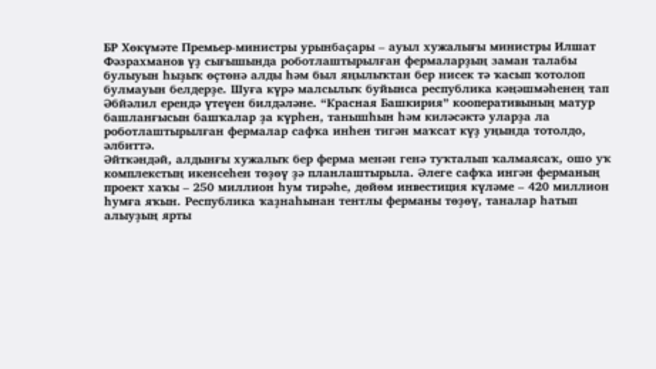БР Хөкүмәте Премьер-министры урынбаҫары – ауыл хужалығы министры Илшат Фәзрахманов үҙ сығышында роботлаштырылған фермаларҙың заман талабы булыуын һыҙыҡ өҫтөнә алды һәм был яңылыҡтан бер нисек тә ҡасып ҡотолоп булмауын белдерҙе. Шуға күрә малсылыҡ буйынса республика кәңәшмәһенең тап Әбйәлил ерендә үтеүен билдәләне. “Красная Башкирия” кооперативының матур башланғысын башҡалар ҙа күрһен, танышһын һәм киләсәктә уларҙа ла роботлаштырылған фермалар сафҡа инһен тигән маҡсат күҙ уңында тотолдо, әлбиттә.
Әйткәндәй, алдынғы хужалыҡ бер ферма менән генә туҡталып ҡалмаясаҡ, ошо уҡ комплекстың икенсеһен төҙөү ҙә планлаштырыла. Әлеге сафҡа ингән ферманың проект хаҡы – 250 миллион һум тирәһе, дөйөм инвестиция күләме – 420 миллион һумға яҡын. Республика ҡаҙнаһынан тентлы ферманы төҙөү, таналар һатып алыуҙың ярты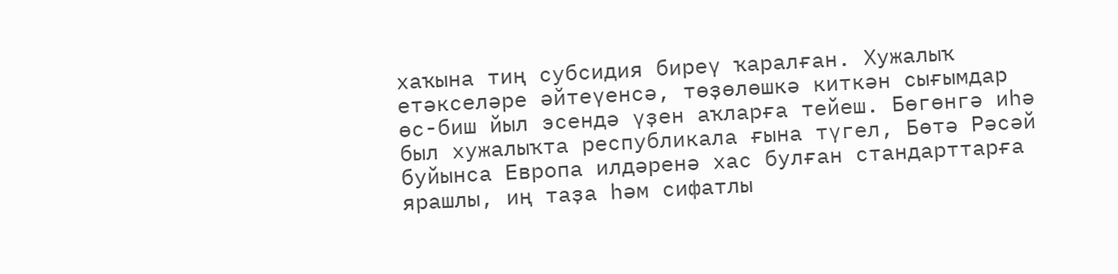хаҡына тиң субсидия биреү ҡаралған. Хужалыҡ етәкселәре әйтеүенсә, төҙөлөшкә киткән сығымдар өс-биш йыл эсендә үҙен аҡларға тейеш. Бөгөнгә иһә был хужалыҡта республикала ғына түгел, Бөтә Рәсәй буйынса Европа илдәренә хас булған стандарттарға ярашлы, иң таҙа һәм сифатлы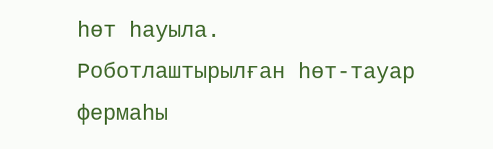һөт һауыла.
Роботлаштырылған һөт-тауар фермаһы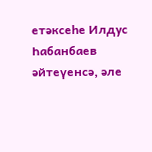етәксеһе Илдус Һабанбаев әйтеүенсә, әле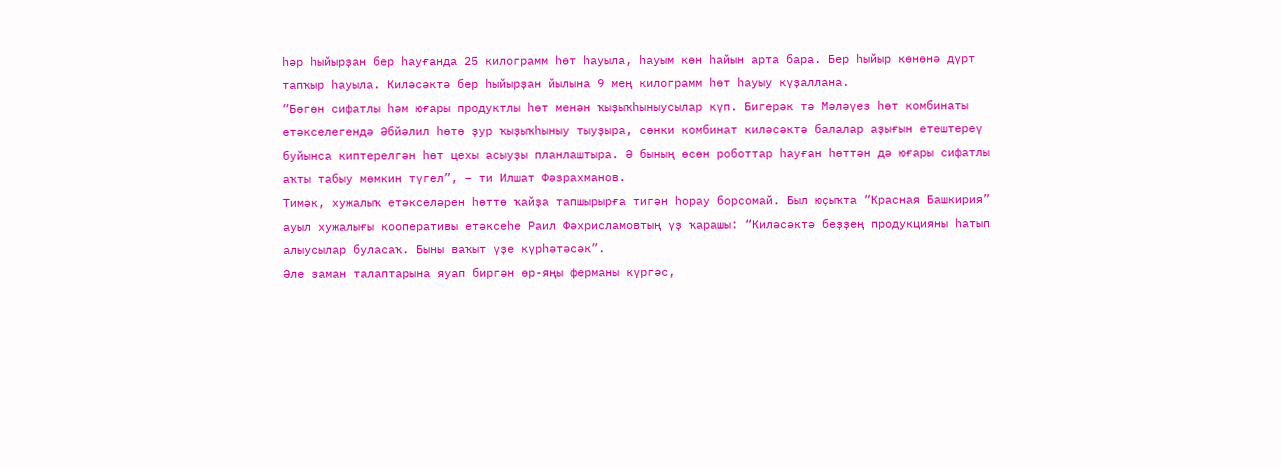һәр һыйырҙан бер һауғанда 25 килограмм һөт һауыла, һауым көн һайын арта бара. Бер һыйыр көнөнә дүрт тапҡыр һауыла. Киләсәктә бер һыйырҙан йылына 9 мең килограмм һөт һауыу күҙаллана.
“Бөгөн сифатлы һәм юғары продуктлы һөт менән ҡыҙыҡһыныусылар күп. Бигерәк тә Мәләүез һөт комбинаты етәкселегендә Әбйәлил һөтө ҙур ҡыҙыҡһыныу тыуҙыра, сөнки комбинат киләсәктә балалар аҙығын етештереү буйынса киптерелгән һөт цехы асыуҙы планлаштыра. Ә бының өсөн роботтар һауған һөттән дә юғары сифатлы аҡты табыу мөмкин түгел”, – ти Илшат Фәзрахманов.
Тимәк, хужалыҡ етәкселәрен һөттө ҡайҙа тапшырырға тигән һорау борсомай. Был юҫыҡта “Красная Башкирия” ауыл хужалығы кооперативы етәксеһе Раил Фәхрисламовтың үҙ ҡарашы: “Киләсәктә беҙҙең продукцияны һатып алыусылар буласаҡ. Быны ваҡыт үҙе күрһәтәсәк”.
Әле заман талаптарына яуап биргән өр-яңы ферманы күргәс,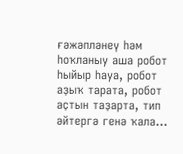ғәжәпләнеү һәм һоҡланыу аша робот һыйыр һауа, робот аҙыҡ тарата, робот аҫтын таҙарта, тип әйтергә генә ҡала...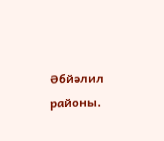Әбйәлил районы.